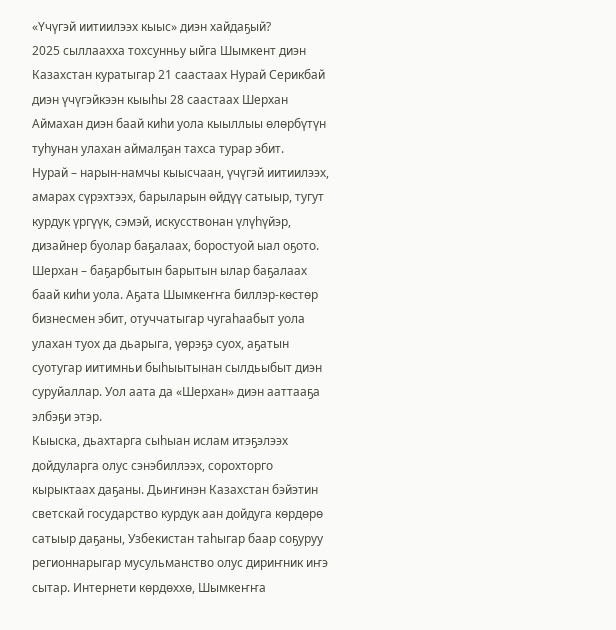«Үчүгэй иитиилээх кыыс» диэн хайдаҕый?
2025 сыллаахха тохсунньу ыйга Шымкент диэн Казахстан куратыгар 21 саастаах Нурай Серикбай диэн үчүгэйкээн кыыһы 28 саастаах Шерхан Аймахан диэн баай киһи уола кыыллыы өлөрбүтүн туһунан улахан аймалҕан тахса турар эбит.
Нурай – нарын-намчы кыысчаан, үчүгэй иитиилээх, амарах сүрэхтээх, барыларын өйдүү сатыыр, тугут курдук үргүүк, сэмэй, искусствонан үлүһүйэр, дизайнер буолар баҕалаах, боростуой ыал оҕото. Шерхан – баҕарбытын барытын ылар баҕалаах баай киһи уола. Аҕата Шымкеҥҥа биллэр-көстөр бизнесмен эбит, отуччатыгар чугаһаабыт уола улахан туох да дьарыга, үөрэҕэ суох, аҕатын суотугар иитимньи быһыытынан сылдьыбыт диэн суруйаллар. Уол аата да «Шерхан» диэн ааттааҕа элбэҕи этэр.
Кыыска, дьахтарга сыһыан ислам итэҕэлээх дойдуларга олус сэнэбиллээх, сорохторго кырыктаах даҕаны. Дьиҥинэн Казахстан бэйэтин светскай государство курдук аан дойдуга көрдөрө сатыыр даҕаны, Узбекистан таһыгар баар соҕуруу регионнарыгар мусульманство олус дириҥник иҥэ сытар. Интернети көрдөххө, Шымкеҥҥа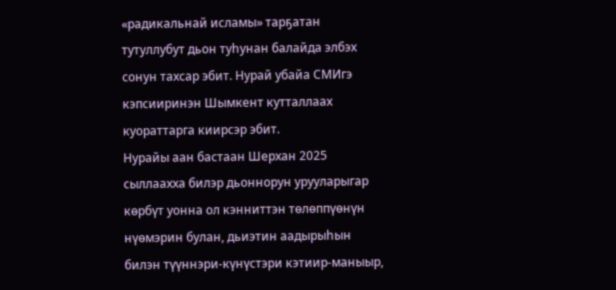«радикальнай исламы» тарҕатан тутуллубут дьон туһунан балайда элбэх сонун тахсар эбит. Нурай убайа СМИгэ кэпсииринэн Шымкент кутталлаах куораттарга киирсэр эбит.
Нурайы аан бастаан Шерхан 2025 сыллаахха билэр дьоннорун урууларыгар көрбүт уонна ол кэнниттэн төлөппүөнүн нүөмэрин булан, дьиэтин аадырыһын билэн түүннэри-күнүстэри кэтиир-маныыр,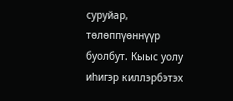суруйар, төлөппүөннүүр буолбут. Кыыс уолу иһигэр киллэрбэтэх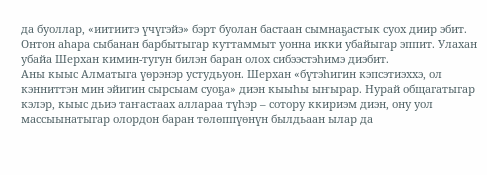да буоллар, «иитиитэ үчүгэйэ» бэрт буолан бастаан сымнаҕастык суох диир эбит. Онтон аһара сыбанан барбытыгар куттаммыт уонна икки убайыгар эппит. Улахан убайа Шерхан кимин-тугун билэн баран олох сибээстэһимэ диэбит.
Аны кыыс Алматыга үөрэнэр устудьуон. Шерхан «бүтэһигин кэпсэтиэххэ, ол кэнниттэн мин эйигин сырсыам суоҕа» диэн кыыһы ыҥырар. Нурай общагатыгар кэлэр, кыыс дьиэ таҥастаах аллараа түһэр – сотору ккириэм диэн, ону уол массыынатыгар олордон баран төлөппүөнүн былдьаан ылар да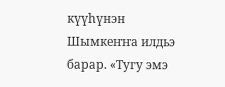күүһүнэн Шымкеҥҥа илдьэ барар. «Тугу эмэ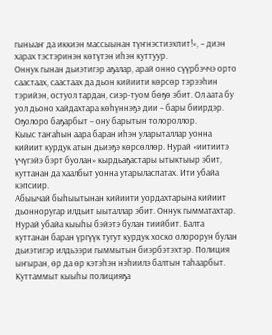гыныаҥ да иккиэн массыынан түҥнэстиэхпит!», – диэн харах тэстэринэн көтүтэн иһэн куттуур.
Оннук гынан дьиэтигэр аҕалар, арай онно сүүрбэччэ орто саастаах, саастаах да дьон кийиити көрсөр тэрээһин тэрийэн, остуол тардан, сиэр-туом бөҕө эбит. Ол аата бу уол дьоно хайдахтара көһүннэҕэ дии – бары биирдэр. Оҕолоро баҕарбыт – ону барытын толороллор.
Кыыс таҥаһын аара баран иһэн уларыталлар уонна кийиит курдук атын дьиэҕэ көрсөллөр. Нурай «иитиитэ үчүгэйэ бэрт буолан» кырдьаҕастары ытыктыыр эбит, куттанан да хаалбыт уонна утарыласпатах. Ити убайа кэпсиир.
Абыычай быһыытынан кийиити уордахтарына кийиит дьонноругар илдьит ыыталлар эбит. Оннук гымматахтар. Нурай убайа кыыһы бэйэтэ булан тиийбит. Балта куттанан баран үргүүк тугут курдук хоско олорорун булан дьиэтигэр илдьээри гыммытын биэрбэтэхтэр. Полиция ыҥыран, өр да өр кэтэһэн нэһиилэ балтын таһаарбыт. Куттаммыт кыыһы полицияҕа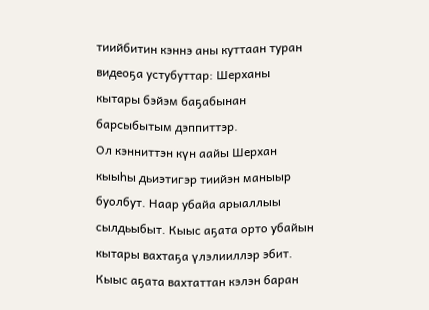тиийбитин кэннэ аны куттаан туран видеоҕа устубуттар: Шерханы кытары бэйэм баҕабынан барсыбытым дэппиттэр.
Ол кэнниттэн күн аайы Шерхан кыыһы дьиэтигэр тиийэн маныыр буолбут. Наар убайа арыаллыы сылдьыбыт. Кыыс аҕата орто убайын кытары вахтаҕа үлэлииллэр эбит. Кыыс аҕата вахтаттан кэлэн баран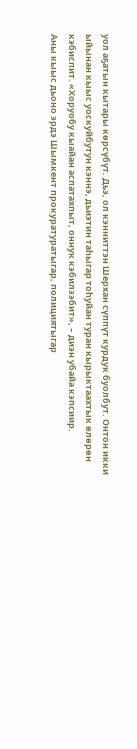уол аҕатын кытары көрсүбүт. Дьэ, ол кэнниттэн Шерхан сүппүт курдук буолбут. Онтон икки ыйынан кыыс уоскуйбутун кэннэ, дьиэтин таһыгар тоһуйан туран кырыктаахтык өлөрөн кэбиспит. «Хоруобу кыайан аспатахпыт, оннук кэбилээбит», – диэн убайа кэпсиир.
Аны кыыс дьоно эрдэ Шымкент прокуратуратыгар, полициятыгар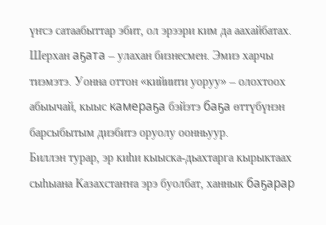үҥсэ сатаабыттар эбит, ол эрээри ким да аахайбатах. Шерхан аҕата – улахан бизнесмен. Эмиэ харчы тиэмэтэ. Уонна оттон «кийиити уоруу» – олохтоох абыычай, кыыс камераҕа бэйэтэ баҕа өттүбүнэн барсыбытым диэбитэ оруолу оонньуур.
Биллэн турар, эр киһи кыыска-дьахтарга кырыктаах сыһыана Казахстаҥҥа эрэ буолбат, ханнык баҕарар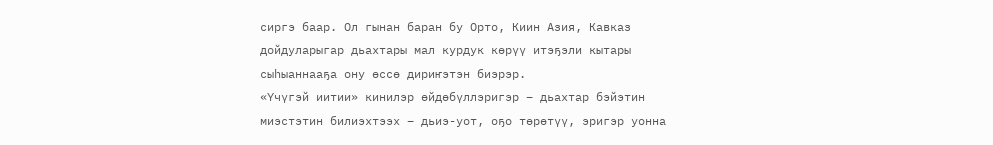сиргэ баар. Ол гынан баран бу Орто, Киин Азия, Кавказ дойдуларыгар дьахтары мал курдук көрүү итэҕэли кытары сыһыаннааҕа ону өссө дириҥэтэн биэрэр.
«Үчүгэй иитии» кинилэр өйдөбүллэригэр – дьахтар бэйэтин миэстэтин билиэхтээх – дьиэ-уот, оҕо төрөтүү, эригэр уонна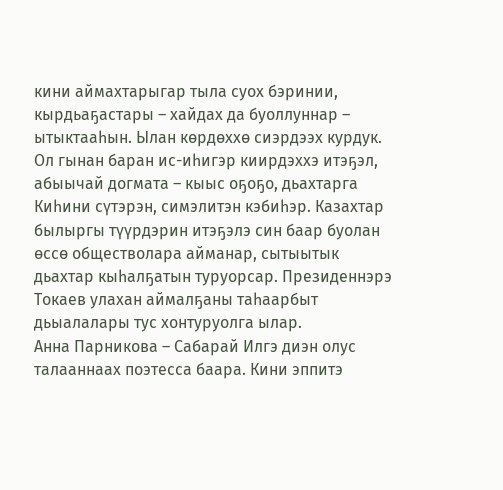кини аймахтарыгар тыла суох бэринии, кырдьаҕастары – хайдах да буоллуннар – ытыктааһын. Ылан көрдөххө сиэрдээх курдук. Ол гынан баран ис-иһигэр киирдэххэ итэҕэл, абыычай догмата – кыыс оҕоҕо, дьахтарга Киһини сүтэрэн, симэлитэн кэбиһэр. Казахтар былыргы түүрдэрин итэҕэлэ син баар буолан өссө обществолара айманар, сытыытык дьахтар кыһалҕатын туруорсар. Президеннэрэ Токаев улахан аймалҕаны таһаарбыт дьыалалары тус хонтуруолга ылар.
Анна Парникова – Сабарай Илгэ диэн олус талааннаах поэтесса баара. Кини эппитэ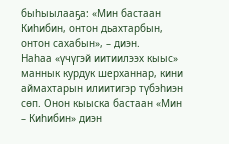быһыылааҕа: «Мин бастаан Киһибин, онтон дьахтарбын, онтон сахабын», – диэн.
Наһаа «үчүгэй иитиилээх кыыс» маннык курдук шерханнар, кини аймахтарын илиитигэр түбэһиэн сөп. Онон кыыска бастаан «Мин – Киһибин» диэн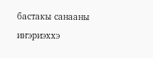бастакы санааны иҥэриэххэ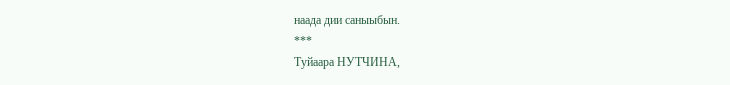наада дии саныыбын.
***
Туйаара НУТЧИНА,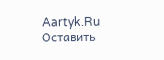Aartyk.Ru
Оставить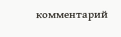комментарий